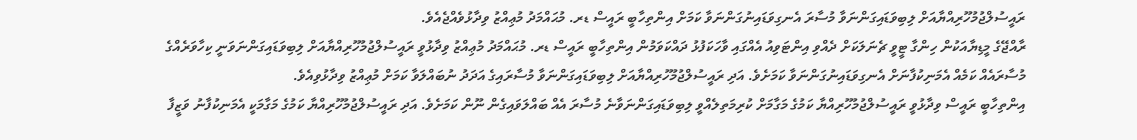ރައީސުލްޖުމުހޫރިއްޔާއަށް ލިބިވަޑައިގަންނަވާ މުސާރަ އެނގިވަޑައިނުގަންނަވާ ކަމަށް އިންތިހާބީ ރައީސް ޑރ. މުޙައްމަދު މުޢިއްޒު ވިދާޅުވެއްޖެއެވެ.
ރާއްޖޭގެ މީޑިޔާއަކުން ހިންގާ ޓީވީ ޗެނަލަކަށް ދެއްވި އިންޓަވިއު އެއްގައި ވާހަކަފުޅު ދައްކަވަމުން އިންތިހާބީ ރައީސް ޑރ. މުޙައްމަދު މުޢިއްޒު ވިދާޅުވީ ރައީސުލްޖުމުހޫރިއްޔާއަށް ލިބިވަޑައިގަންނަވަނީ ކިހާވަރެއްގެ މުސާރައެއް ކަމެއް އެމަނިކުފާނަށް އެނގިވަޑައިނުގަންނަވާ ކަމަށެވެ. އަދި ރައީސުލްޖުމޫހުރިއްޔާއަށް ލިބިވަޑައިގަންނަވާ މުސާރައިގެ އަދަދު ނުބައްލަވާ ކަމަށް މުޢިއްޒު ވިދާޅުވިއެވެ.
އިންތިހާބީ ރައީސް ވިދާޅުވީ ރައީސުލްޖުމުހޫރިއްޔާ ކަމުގެ މަގާމަށް ކުރިމަތިލެއްވީ ލިބިވަޑައިގަންނަވާނެ މުސާރަ އެއް ބައްލަވައިގެން ނޫން ކަމަށެވެ. އަދި ރައީސުލްޖުމުހޫރިއްޔާ ކަމުގެ މަގާމަކީ އެމަނިކުފާނު ވަޒީފާ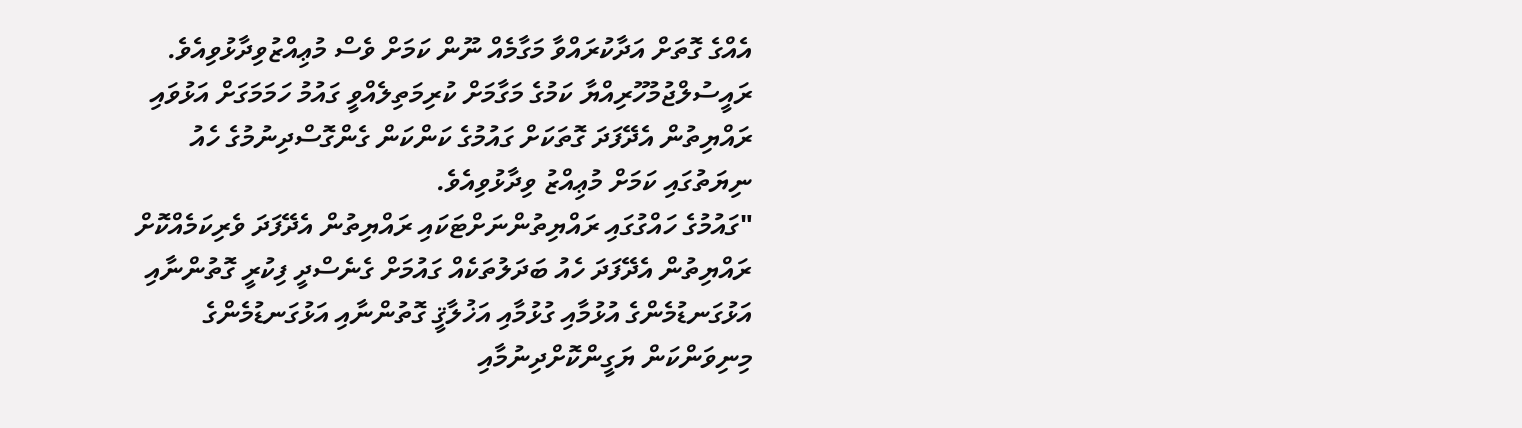އެއްގެ ގޮތަށް އަދާކުރައްވާ މަގާމެއް ނޫން ކަމަށް ވެސް މުޢިއްޒުވިދާޅުވިއެވެ.
ރައީސުލްޖުމުހޫރިއްޔާ ކަމުގެ މަގާމަށް ކުރިމަތިލެއްވީ ގައުމު ހަމަމަގަށް އަޅުވައި ރައްޔިތުން އެދޭފަދަ ގޮތަކަށް ގައުމުގެ ކަންކަން ގެންގޮސްދިނުމުގެ ހެއު ނިޔަތުގައި ކަމަށް މުޢިއްޒު ވިދާޅުވިއެވެ.
"ގައުމުގެ ހައްގުގައި ރައްޔިތުންނަށްޓަކައި ރައްޔިތުން އެދޭފަދަ ވެރިކަމެއްކޮށް ރައްޔިތުން އެދޭފަދަ ހެއު ބަދަލުތަކެއް ގައުމަށް ގެނެސްދީ ފިކުރީ ގޮތުންނާއި އަޅުގަނޑުމެންގެ އުޅުމާއި ގުޅުމާއި އަޚުލާޤީ ގޮތުންނާއި އަޅުގަނޑުމެންގެ މިނިވަންކަން ޔަގީންކޮށްދިނުމާއި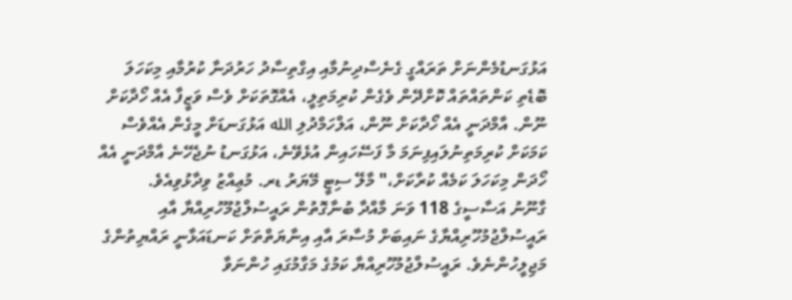އަޅުގަނޑުމެންނަށް ތަރައްގީ ގެނެސްދިނުމާއި އިގްތިސާދު ހަރުދަނާ ކުރުމާއި މިކަހަލަ ބޮޑެތި ކަންތައްތައް ކޮށްދޭން ވެގެން ކުރިމަތިލީ، އެއްގޮތަކަށް ވެސް ވަޒީފާ އެއް ހޯދާކަށް ނޫން. އާމްދަނީ އެއް ހޯދާކަށް ނޫން، އަލްހަމްދުލި الله އަޅުގަނޑަށް މީގެން އެއްވެސް ކަމަކަށް ކުރިމަތިނުލައިފިނަމަ މާ ފަސޭހައިން އުޅެވޭނެ، އަޅުގަނޑު ނުޖެހޭނެ އާމްދަނީ އެއް ހޯދަން މިކަހަލަ ކަމެއް ކުރާކަށް،" މާލޭ ސިޓީ މޭޔަރު ޑރ. މުޢިއްޒު ވިދާޅުވިއެވެ.
ގާނޫނު އަސާސީގެ 118 ވަނަ މާއްދާ ބުނާގޮތުން ރައީސުލްޖުމޫހުރިއްޔާ އާއި ރައީސުލްޖުމުހޫރިއްޔާގެ ނައިބަށް މުސާރަ އާއި އިނާޔަތްތަށް ކަނޑައަޅާނީ ރައްޔިތުންގެ މަޖިލީހުންނެވެ. ރައީސުލްޖުމުހޫރިއްޔާ ކަމުގެ މަގާމުގައި ހުންނަވާ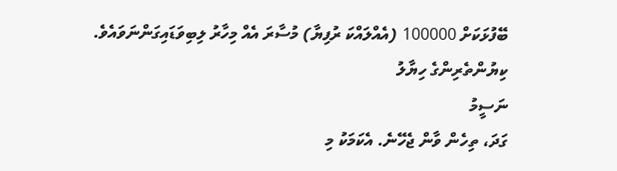ބޭފުޅަކަށް 100000 (އެއްލައްކަ ރުފިޔާ) މުސާރަ އެއް މިހާރު ލިބިވަޑައިގަންނަވައެވެ.
ކިޔުންތެރިންގެ ހިޔާލު
ނަސީމު
ގަދަ، ތިހެން ވާން ޖެހޭނެ. އެކަމަކު މި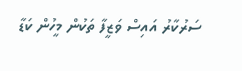ސަރުކާރު އައިސް ވަޒީފާ ތަކުން މީހުން ކަޑާ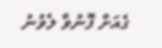ގެއަށް ފޮނުވާ ލެވުނު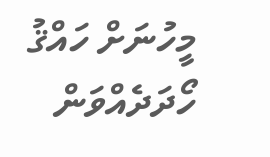މީހުނަށް ހައްޤު ހޯދަދެއްވަން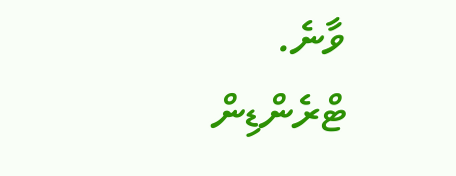ވާނެ.
ޓްރެންޑިން